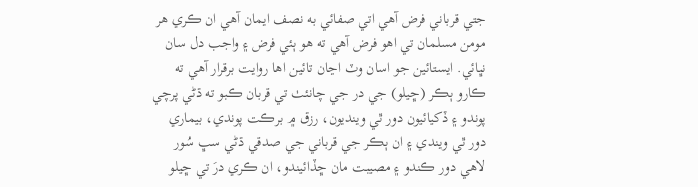جتي قرباني فرض آهي اتي صفائي به نصف ايمان آهي ان ڪري هر مومن مسلمان تي اهو فرض آهي ته هو ٻئي فرض ۽ واجب دل سان نڀائي. ايستائين جو اسان وٽ اڃان تائين اها روايت برقرار آهي ته ڪارو ٻڪر (ڇيلو) جي در جي چانئٺ تي قربان ڪبو ته ڌڻي پرچي پوندو ۽ ڏکيائيون دور ٿي وينديون، رزق ۾ برڪت پوندي، بيماري دور ٿي ويندي ۽ ان ٻڪر جي قرباني جي صدقي ڌڻي سڀ سُور لاهي دور ڪندو ۽ مصيبت مان ڇڏائيندو، ان ڪري درَ تي ڇيلو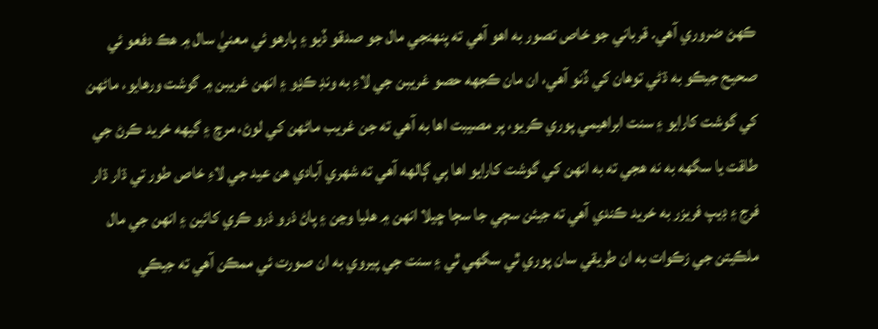ڪهڻ ضروري آهي. قرباني جو خاص تصور به اهو آهي ته پنهنجي مال جو صدقو ڏيو ۽ ٻارهو ئي معنيٰ سال ۾ هڪ دفعو ئي صحيح جيڪو به ڌڻي توهان کي ڏنو آهي، ان مان ڪجھه حصو غريبن جي لاءِ به ونڊ ڪڍو ۽ انهن غريبن ۾ گوشت ورهايو، ماڻهن کي گوشت کارايو ۽ سنت ابراهيمي پوري ڪريو، پر مصيبت اها به آهي ته جن غريب ماڻهن کي لوڻ، مرچ ۽ گيھه خريد ڪرڻ جي طاقت يا سگهه به نه هجي ته به انهن کي گوشت کارايو اها ٻي ڳالھه آهي ته شهري آبادي هن عيد جي لاءِ خاص طور تي ڌار ڌار فرج ۽ ڊيپ فريزر به خريد ڪندي آهي ته جيئن سڄي جا سڄا ڇيلا انهن ۾ هليا وڃن ۽ پاڻ ذرو ذرو ڪري کائين ۽ انهن جي مال ملڪيتن جي زڪوات به ان طريقي سان پوري ٿي سگهي ٿي ۽ سنت جي پيروي به ان صورت ئي ممڪن آهي ته جيڪي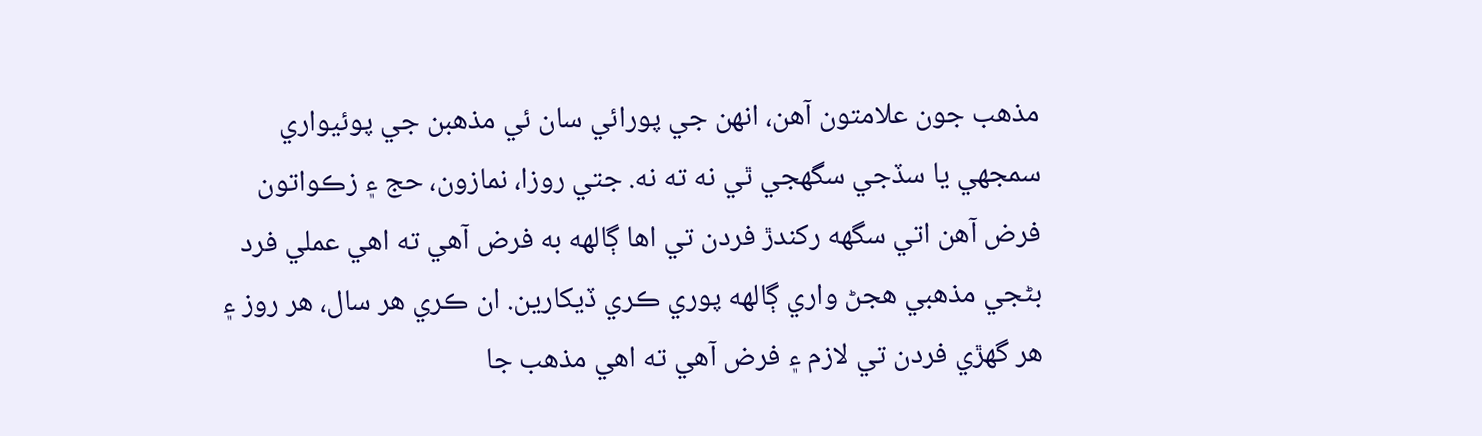مذهب جون علامتون آهن، انهن جي پورائي سان ئي مذهبن جي پوئيواري سمجهي يا سڏجي سگهجي ٿي نه ته نه. جتي روزا، نمازون، حج ۽ زڪواتون فرض آهن اتي سگهه رکندڙ فردن تي اها ڳالھه به فرض آهي ته اهي عملي فرد بڻجي مذهبي هجڻ واري ڳالھه پوري ڪري ڏيکارين. ان ڪري هر سال، هر روز ۽ هر گهڙي فردن تي لازم ۽ فرض آهي ته اهي مذهب جا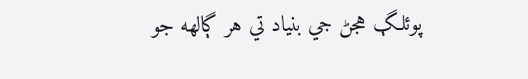پوئلڳ هجڻ جي بنياد تي هر ڳالھه جو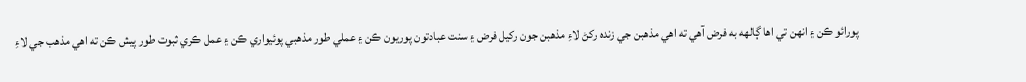پورائو ڪن ۽ انهن تي اها ڳالھه به فرض آهي ته اهي مذهبن جي زنده رکڻ لاءِ مذهبن جون رکيل فرض ۽ سنت عبادتون پوريون ڪن ۽ عملي طور مذهبي پوئيواري ڪن ۽ عمل ڪري ثبوت طور پيش ڪن ته اهي مذهب جي لاءِ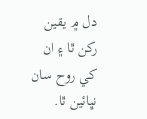دل ۾ يقين رکن ٿا ۽ ان کي روح سان نڀائين ٿا.